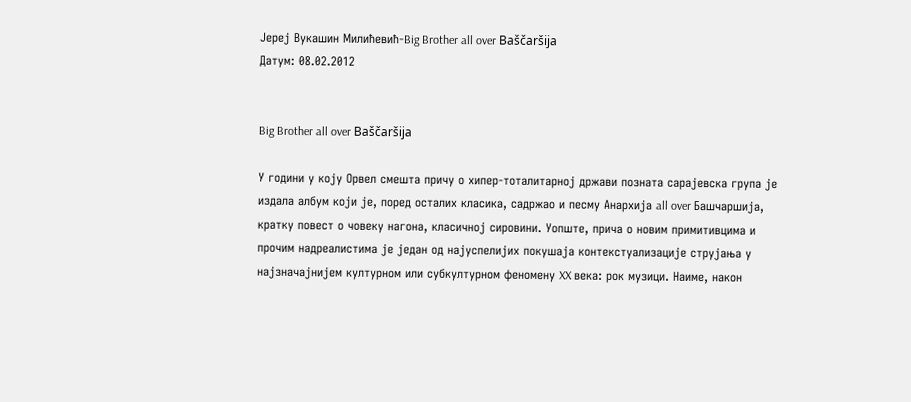Јереј Вукашин Милићевић-Big Brother all over Baščaršija
Датум: 08.02.2012


Big Brother all over Baščaršija

У години у коју Орвел смешта причу о хипер-тоталитарној држави позната сарајевска група је издала албум који је, поред осталих класика, садржао и песму Анархија all over Башчаршија, кратку повест о човеку нагона, класичној сировини. Уопште, прича о новим примитивцима и прочим надреалистима је један од најуспелијих покушаја контекстуализације струјања у најзначајнијем културном или субкултурном феномену XX века: рок музици. Наиме, након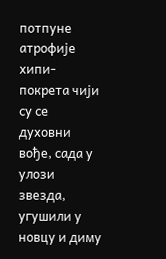потпуне атрофије хипи-покрета чији су се духовни вође, сада у улози звезда, угушили у новцу и диму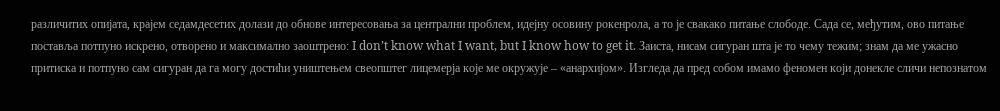различитих опијата, крајем седамдесетих долази до обнове интересовања за централни проблем, идејну осовину рокенрола, а то је свакако питање слободе. Сада се, међутим, ово питање поставља потпуно искрено, отворено и максимално заоштрено: I don’t know what I want, but I know how to get it. Заиста, нисам сигуран шта је то чему тежим; знам да ме ужасно притиска и потпуно сам сигуран да га могу достићи уништењем свеопштег лицемерја које ме окружује – «анархијом». Изгледа да пред собом имамо феномен који донекле сличи непознатом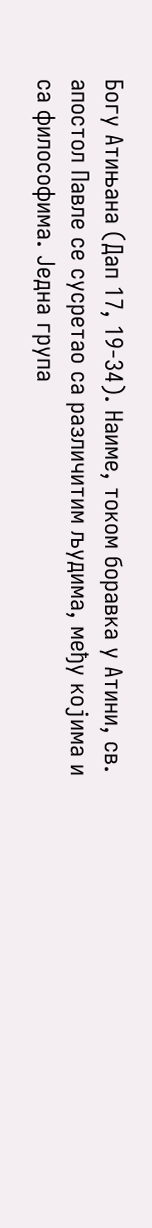Богу Атињана (Дап 17, 19-34). Наиме, током боравка у Атини, св. апостол Павле се сусретао са различитим људима, међу којима и са философима. Једна група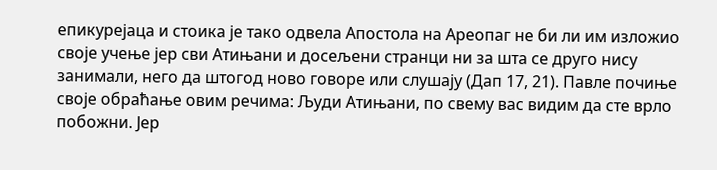епикурејаца и стоика је тако одвела Апостола на Ареопаг не би ли им изложио своје учење јер сви Атињани и досељени странци ни за шта се друго нису занимали, него да штогод ново говоре или слушају (Дап 17, 21). Павле почиње своје обраћање овим речима: Људи Атињани, по свему вас видим да сте врло побожни. Јер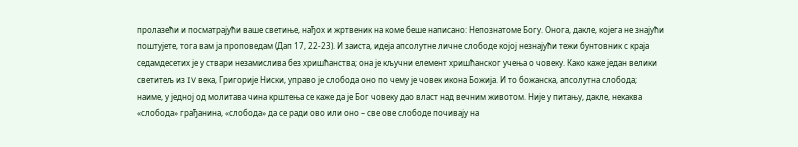пролазећи и посматрајући ваше светиње, нађох и жртвеник на коме беше написано: Непознатоме Богу. Онога, дакле, којега не знајући поштујете, тога вам ја проповедам (Дап 17, 22-23). И заиста, идеја апсолутне личне слободе којој незнајући тежи бунтовник с краја седамдесетих је у ствари незамислива без хришћанства; она је кључни елемент хришћанског учења о човеку. Како каже један велики светитељ из IV века, Григорије Ниски, управо је слобода оно по чему је човек икона Божија. И то божанска, апсолутна слобода; наиме, у једној од молитава чина крштења се каже да је Бог човеку дао власт над вечним животом. Није у питању, дакле, некаква «слобода» грађанина, «слобода» да се ради ово или оно – све ове слободе почивају на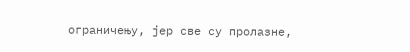ограничењу, јер све су пролазне,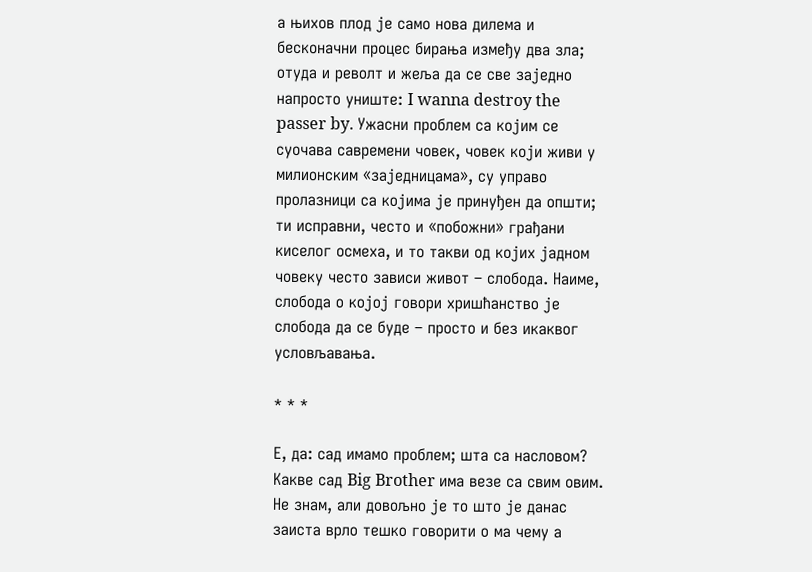а њихов плод је само нова дилема и бесконачни процес бирања између два зла; отуда и револт и жеља да се све заједно напросто униште: I wanna destroy the passer by. Ужасни проблем са којим се суочава савремени човек, човек који живи у милионским «заједницама», су управо пролазници са којима је принуђен да општи; ти исправни, често и «побожни» грађани киселог осмеха, и то такви од којих јадном човеку често зависи живот – слобода. Наиме, слобода о којој говори хришћанство је слобода да се буде – просто и без икаквог условљавања.

* * *

Е, да: сад имамо проблем; шта са насловом? Какве сад Big Brother има везе са свим овим. Не знам, али довољно је то што је данас заиста врло тешко говорити о ма чему а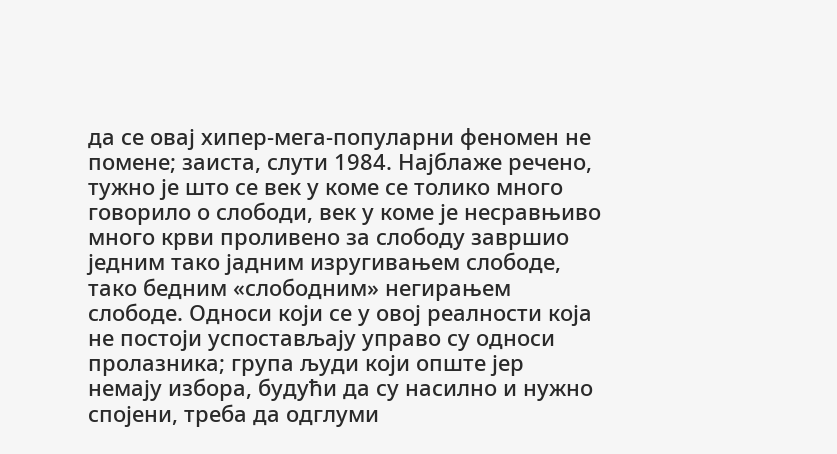да се овај хипер-мега-популарни феномен не помене; заиста, слути 1984. Најблаже речено, тужно је што се век у коме се толико много говорило о слободи, век у коме је несравњиво много крви проливено за слободу завршио једним тако јадним изругивањем слободе, тако бедним «слободним» негирањем слободе. Односи који се у овој реалности која не постоји успостављају управо су односи пролазника; група људи који опште јер немају избора, будући да су насилно и нужно спојени, треба да одглуми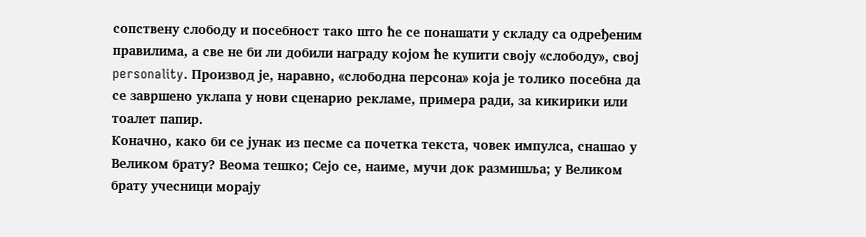сопствену слободу и посебност тако што ће се понашати у складу са одређеним правилима, а све не би ли добили награду којом ће купити своју «слободу», свој personality. Производ је, наравно, «слободна персона» која је толико посебна да се завршено уклапа у нови сценарио рекламе, примера ради, за кикирики или тоалет папир.
Коначно, како би се јунак из песме са почетка текста, човек импулса, снашао у Великом брату? Веома тешко; Сејо се, наиме, мучи док размишља; у Великом брату учесници морају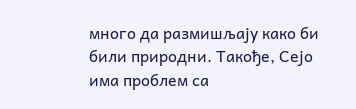много да размишљају како би били природни. Такође, Сејо има проблем са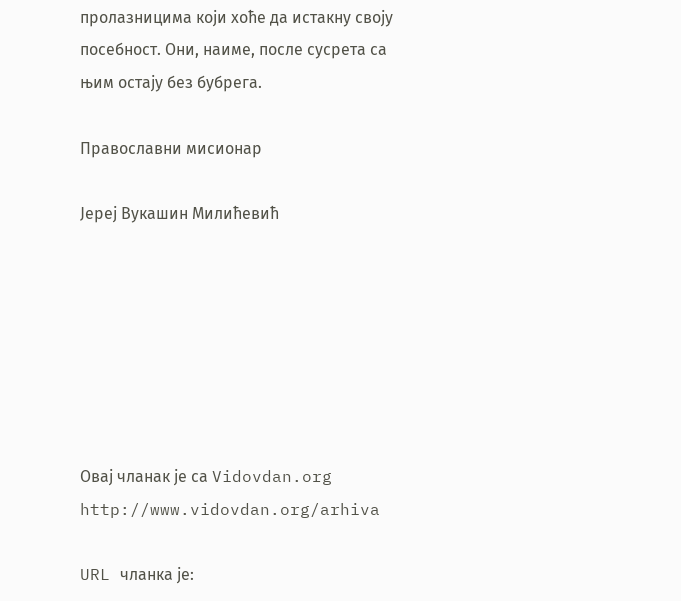пролазницима који хоће да истакну своју посебност. Они, наиме, после сусрета са њим остају без бубрега.

Православни мисионар

Јереј Вукашин Милићевић







Овај чланак је са Vidovdan.org
http://www.vidovdan.org/arhiva

URL чланка је: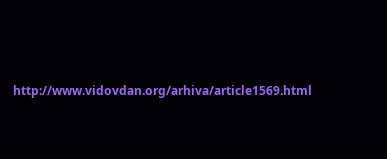http://www.vidovdan.org/arhiva/article1569.html